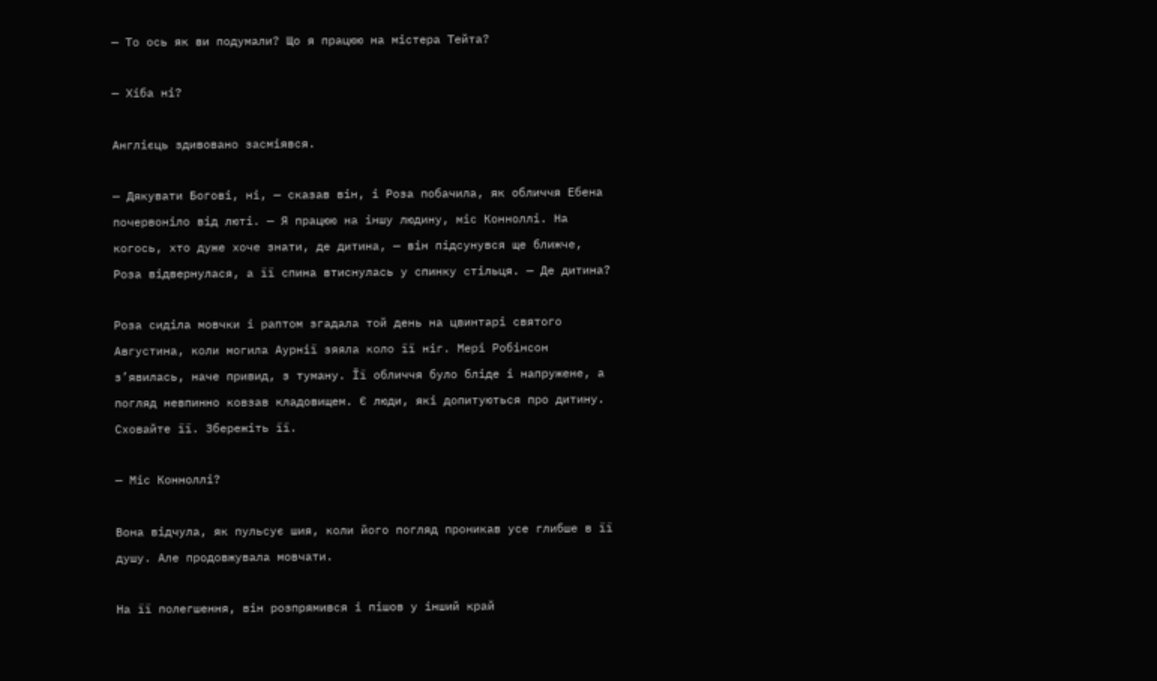— То ось як ви подумали? Що я працюю на містера Тейта?

— Хіба ні?

Англієць здивовано засміявся.

— Дякувати Богові, ні, — сказав він, і Роза побачила, як обличчя Ебена почервоніло від люті. — Я працюю на іншу людину, міс Конноллі. На когось, хто дуже хоче знати, де дитина, — він підсунувся ще ближче, Роза відвернулася, а її спина втиснулась у спинку стільця. — Де дитина?

Роза сиділа мовчки і раптом згадала той день на цвинтарі святого Августина, коли могила Аурнії зяяла коло її ніг. Мері Робінсон з’явилась, наче привид, з туману. Її обличчя було бліде і напружене, а погляд невпинно ковзав кладовищем. Є люди, які допитуються про дитину. Сховайте її. Збережіть її.

— Міс Конноллі?

Вона відчула, як пульсує шия, коли його погляд проникав усе глибше в її душу. Але продовжувала мовчати.

На її полегшення, він розпрямився і пішов у інший край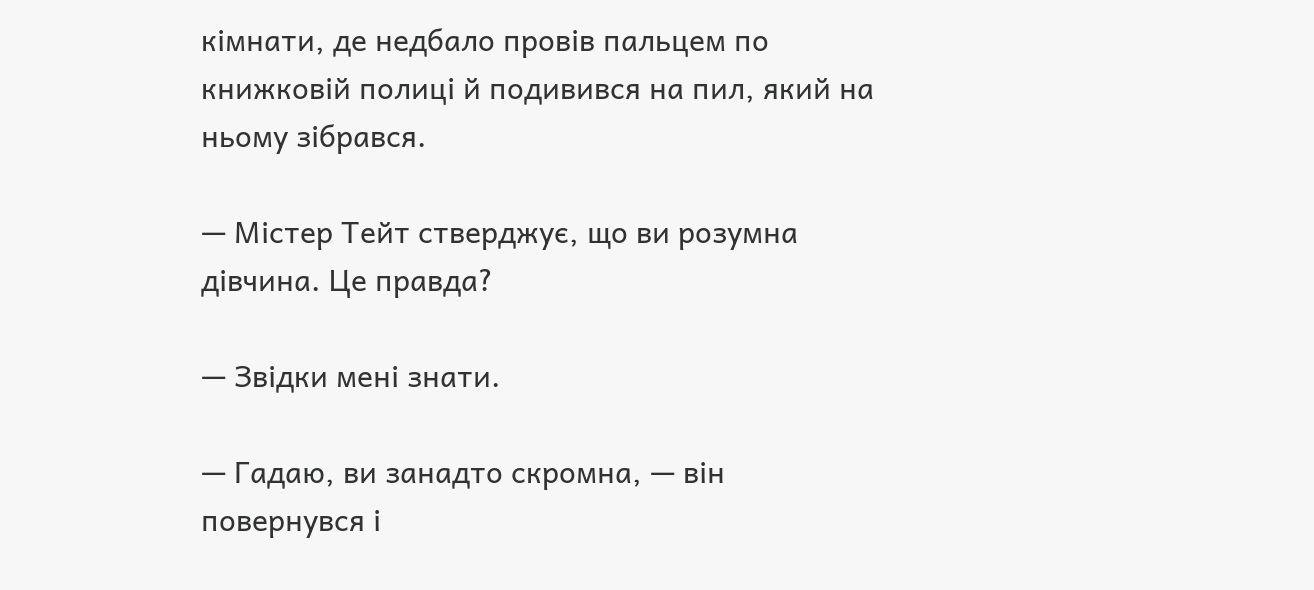кімнати, де недбало провів пальцем по книжковій полиці й подивився на пил, який на ньому зібрався.

— Містер Тейт стверджує, що ви розумна дівчина. Це правда?

— Звідки мені знати.

— Гадаю, ви занадто скромна, — він повернувся і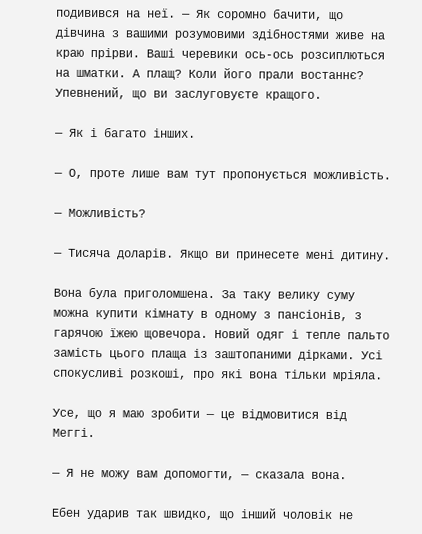подивився на неї. — Як соромно бачити, що дівчина з вашими розумовими здібностями живе на краю прірви. Ваші черевики ось-ось розсиплються на шматки. А плащ? Коли його прали востаннє? Упевнений, що ви заслуговуєте кращого.

— Як і багато інших.

— О, проте лише вам тут пропонується можливість.

— Можливість?

— Тисяча доларів. Якщо ви принесете мені дитину.

Вона була приголомшена. За таку велику суму можна купити кімнату в одному з пансіонів, з гарячою їжею щовечора. Новий одяг і тепле пальто замість цього плаща із заштопаними дірками. Усі спокусливі розкоші, про які вона тільки мріяла.

Усе, що я маю зробити — це відмовитися від Меггі.

— Я не можу вам допомогти, — сказала вона.

Ебен ударив так швидко, що інший чоловік не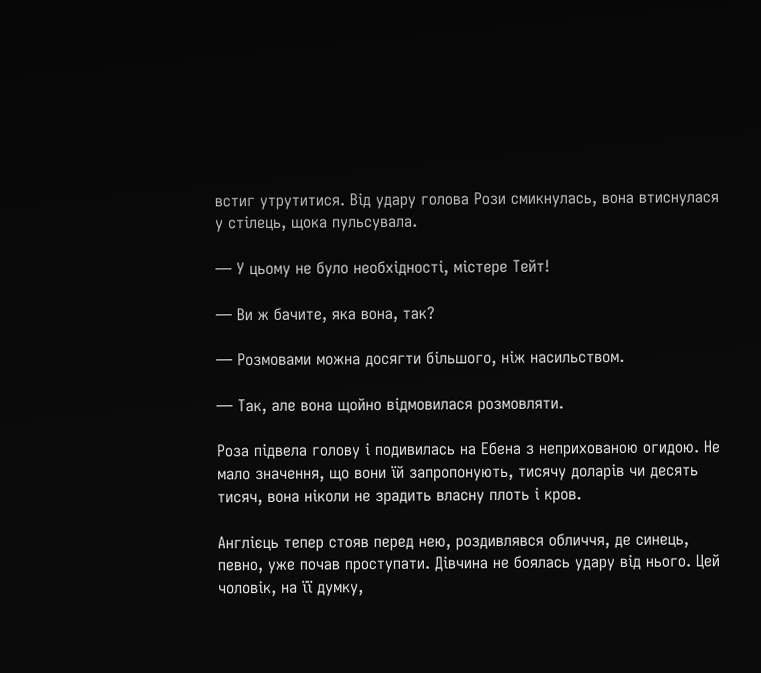встиг утрутитися. Від удару голова Рози смикнулась, вона втиснулася у стілець, щока пульсувала.

— У цьому не було необхідності, містере Тейт!

— Ви ж бачите, яка вона, так?

— Розмовами можна досягти більшого, ніж насильством.

— Так, але вона щойно відмовилася розмовляти.

Роза підвела голову і подивилась на Ебена з неприхованою огидою. Не мало значення, що вони їй запропонують, тисячу доларів чи десять тисяч, вона ніколи не зрадить власну плоть і кров.

Англієць тепер стояв перед нею, роздивлявся обличчя, де синець, певно, уже почав проступати. Дівчина не боялась удару від нього. Цей чоловік, на її думку,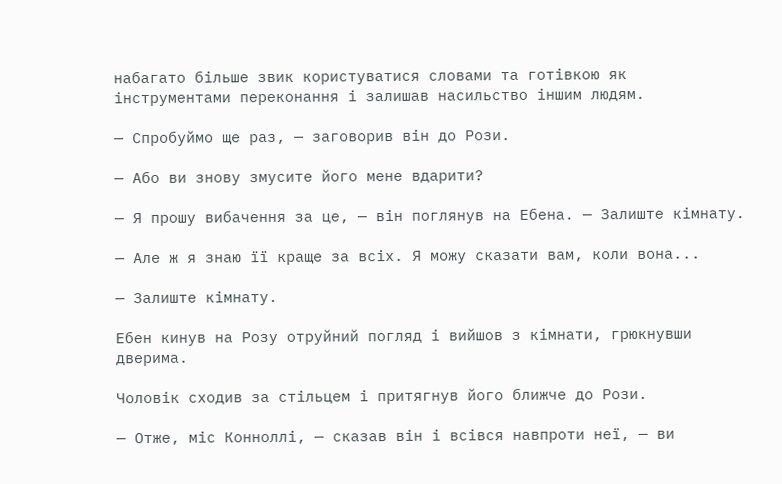набагато більше звик користуватися словами та готівкою як інструментами переконання і залишав насильство іншим людям.

— Спробуймо ще раз, — заговорив він до Рози.

— Або ви знову змусите його мене вдарити?

— Я прошу вибачення за це, — він поглянув на Ебена. — Залиште кімнату.

— Але ж я знаю її краще за всіх. Я можу сказати вам, коли вона...

— Залиште кімнату.

Ебен кинув на Розу отруйний погляд і вийшов з кімнати, грюкнувши дверима.

Чоловік сходив за стільцем і притягнув його ближче до Рози.

— Отже, міс Конноллі, — сказав він і всівся навпроти неї, — ви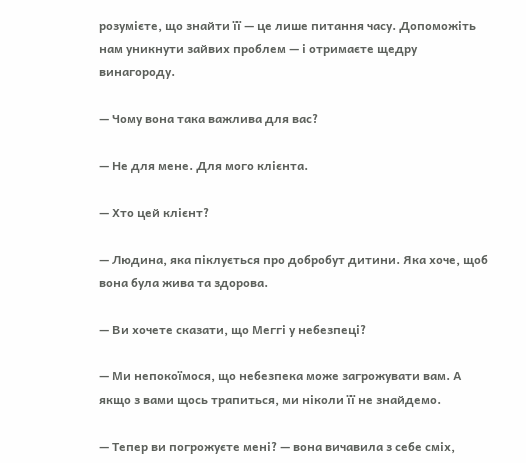розумієте, що знайти її — це лише питання часу. Допоможіть нам уникнути зайвих проблем — і отримаєте щедру винагороду.

— Чому вона така важлива для вас?

— Не для мене. Для мого клієнта.

— Хто цей клієнт?

— Людина, яка піклується про добробут дитини. Яка хоче, щоб вона була жива та здорова.

— Ви хочете сказати, що Меггі у небезпеці?

— Ми непокоїмося, що небезпека може загрожувати вам. А якщо з вами щось трапиться, ми ніколи її не знайдемо.

— Тепер ви погрожуєте мені? — вона вичавила з себе сміх,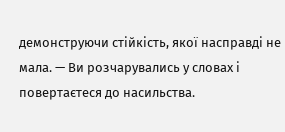демонструючи стійкість, якої насправді не мала. — Ви розчарувались у словах і повертаєтеся до насильства.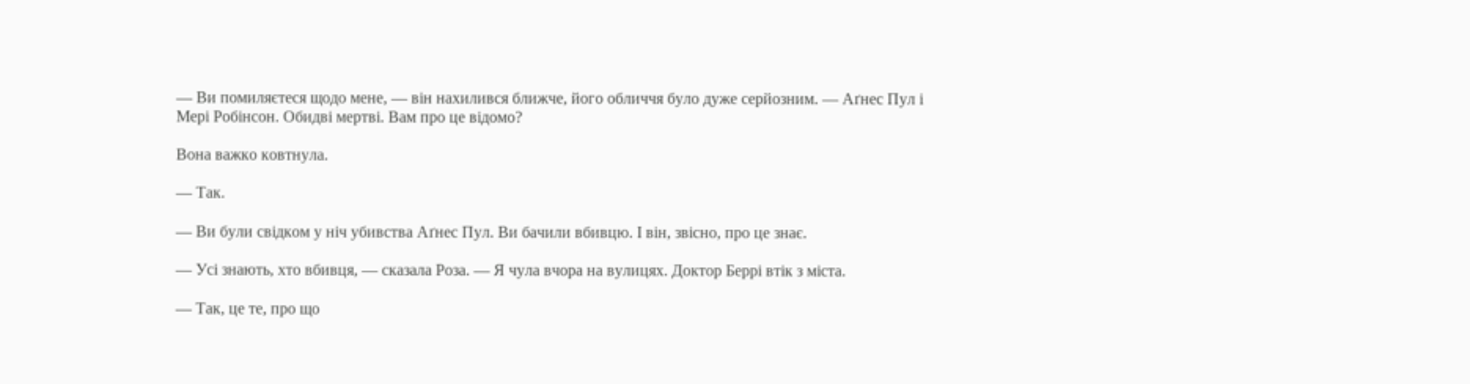— Ви помиляєтеся щодо мене, — він нахилився ближче, його обличчя було дуже серйозним. — Аґнес Пул і Мері Робінсон. Обидві мертві. Вам про це відомо?

Вона важко ковтнула.

— Так.

— Ви були свідком у ніч убивства Аґнес Пул. Ви бачили вбивцю. І він, звісно, про це знає.

— Усі знають, хто вбивця, — сказала Роза. — Я чула вчора на вулицях. Доктор Беррі втік з міста.

— Так, це те, про що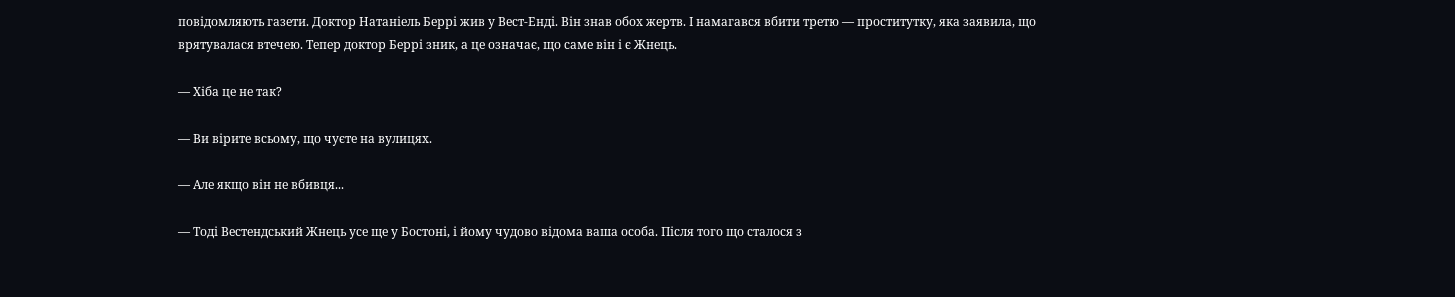повідомляють газети. Доктор Натаніель Беррі жив у Вест-Енді. Він знав обох жертв. І намагався вбити третю — проститутку, яка заявила, що врятувалася втечею. Тепер доктор Беррі зник, а це означає, що саме він і є Жнець.

— Хіба це не так?

— Ви вірите всьому, що чуєте на вулицях.

— Але якщо він не вбивця...

— Тоді Вестендський Жнець усе ще у Бостоні, і йому чудово відома ваша особа. Після того що сталося з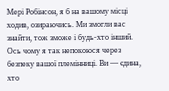Мері Робінсон, я б на вашому місці ходив, озираючись. Ми змогли вас знайти, тож зможе і будь-хто інший. Ось чому я так непокоюся через безпеку вашої племінниці. Ви — єдина, хто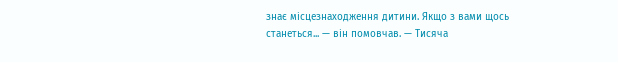знає місцезнаходження дитини. Якщо з вами щось станеться... — він помовчав. — Тисяча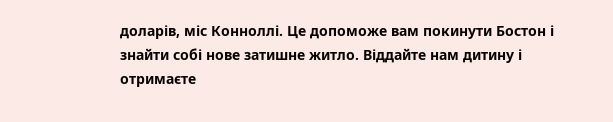доларів, міс Конноллі. Це допоможе вам покинути Бостон і знайти собі нове затишне житло. Віддайте нам дитину і отримаєте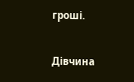гроші.

Дівчина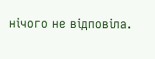нічого не відповіла.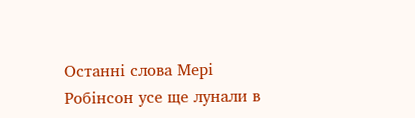Останні слова Мері Робінсон усе ще лунали в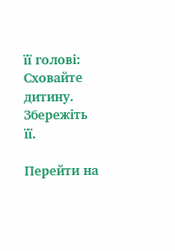її голові: Сховайте дитину. Збережіть її.

Перейти на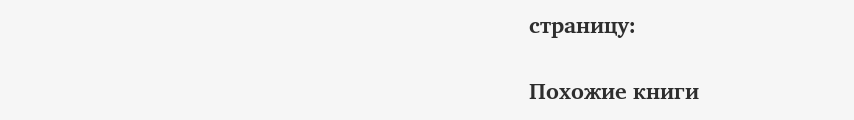страницу:

Похожие книги